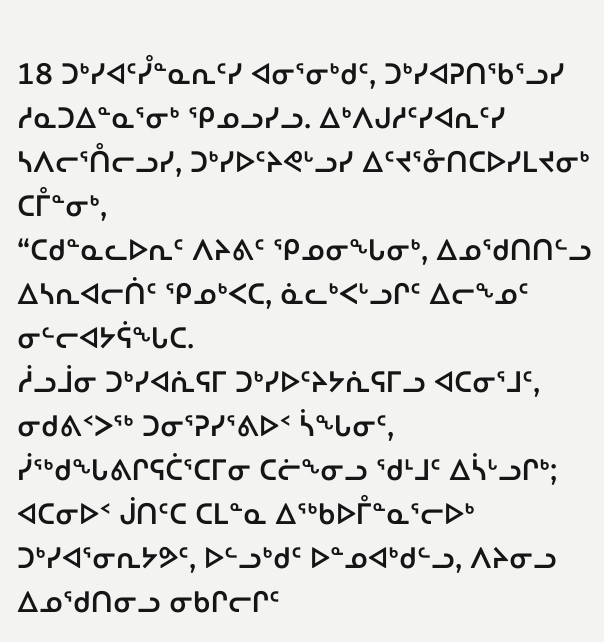18 ᑐᒃᓯᐊᑦᓮᓐᓇᕆᑦᓯ ᐊᓂᕐᓂᒃᑯᑦ, ᑐᒃᓯᐊᕈᑎᖃᕐᓗᓯ ᓱᓇᑐᐃᓐᓇᕐᓂᒃ ᕿᓄᓗᓯᓗ. ᐃᒃᐱᒍᓱᑦᓯᐊᕆᑦᓯ ᓴᐱᓕᕐᑍᓕᓗᓯ, ᑐᒃᓯᐅᑦᔨᕙᒡᓗᓯ ᐃᑦᔪᕐᓁᑎᑕᐅᓯᒪᔪᓂᒃ ᑕᒤᓐᓂᒃ,
“ᑕᑯᓐᓇᓚᐅᕆᑦ ᐱᔨᕕᑦ ᕿᓄᓂᖓᓂᒃ, ᐃᓄᖁᑎᑎᓪᓗ ᐃᓴᕆᐊᓕᑏᑦ ᕿᓄᒃᐸᑕ, ᓈᓚᒃᐸᒡᓗᒋᑦ ᐃᓕᖕᓄᑦ ᓂᓪᓕᐊᔭᕌᖓᑕ.
ᓲᓗᒨᓂ ᑐᒃᓯᐊᕇᕋᒥ ᑐᒃᓯᐅᑦᔨᔭᕇᕋᒥᓗ ᐊᑕᓂᕐᒧᑦ, ᓂᑯᕕᑉᐳᖅ ᑐᓂᕐᕈᓯᕐᕕᐅᑉ ᓵᖓᓂᑦ, ᓰᖅᑯᖓᕕᒋᕋᑖᕐᑕᒥᓂ ᑕᓖᖕᓂᓗ ᖁᒻᒧᑦ ᐃᓵᒡᓗᒋᒃ;
ᐊᑕᓂᐅᑉ ᒎᑎᑦᑕ ᑕᒪᓐᓇ ᐃᖅᑲᐅᒤᓐᓇᕐᓕᐅᒃ ᑐᒃᓯᐊᕐᓂᕆᔭᕗᑦ, ᐅᓪᓗᒃᑯᑦ ᐅᓐᓄᐊᒃᑯᓪᓗ, ᐱᔨᓂᓗ ᐃᓄᖁᑎᓂᓗ ᓂᑲᒋᓕᒋᑦ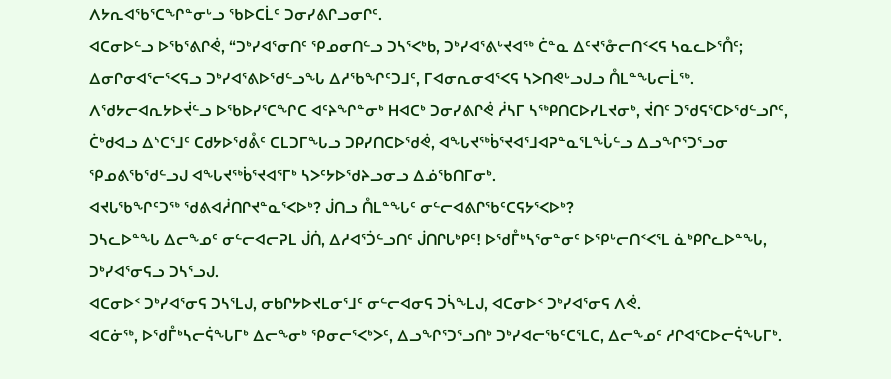ᐱᔭᕆᐊᖃᕐᑕᖏᓐᓂᒡᓗ ᖃᐅᑕᒫᑦ ᑐᓂᓯᕕᒋᓗᓂᒋᑦ.
ᐊᑕᓂᐅᓪᓗ ᐅᖃᕐᕕᒋᕚ, “ᑐᒃᓯᐊᕐᓂᑎᑦ ᕿᓄᓂᑎᓪᓗ ᑐᓴᕐᐸᒃᑲ, ᑐᒃᓯᐊᕐᕕᒡᔪᐊᖅ ᑖᓐᓇ ᐃᑦᔪᕐᓁᓕᑎᑉᐸᕋ ᓴᓇᓚᐅᕐᑍᑦ; ᐃᓂᒋᓂᐊᕐᓕᕐᐸᕋᓗ ᑐᒃᓯᐊᕐᕕᐅᖁᓪᓗᖓ ᐃᓱᖃᖏᑦᑐᒧᑦ, ᒥᐊᓂᕆᓂᐊᕐᐸᕋ ᓴᐳᑎᕙᒡᓗᒍᓗ ᑍᒪᓐᖓᓕᒫᖅ.
ᐱᖁᔭᓕᐊᕆᔭᐅᔫᓪᓗ ᐅᖃᐅᓯᕐᑕᖏᑕ ᐊᑦᔨᖏᓐᓂᒃ ᕼᐊᑕᒃ ᑐᓂᓯᕕᒋᕚ ᓲᓴᒥ ᓴᖅᑭᑎᑕᐅᓯᒪᔪᓂᒃ, ᔫᑎᑦ ᑐᖁᕋᕐᑕᐅᖁᓪᓗᒋᑦ, ᑖᒃᑯᐊᓗ ᐃᔅᑕᕐᒧᑦ ᑕᑯᔭᐅᖁᕔᑦ ᑕᒪᑐᒥᖓᓗ ᑐᑭᓯᑎᑕᐅᖁᕚ, ᐊᖓᔪᖅᑳᕐᔪᐊᕐᒧᐊᕈᓐᓇᕐᒪᖔᓪᓗ ᐃᓗᖏᕐᑐᕐᓗᓂ ᕿᓄᕕᖃᖁᓪᓗᒍ ᐊᖓᔪᖅᑳᕐᔪᐊᕐᒥᒃ ᓴᐳᑦᔭᐅᖁᔨᓗᓂᓗ ᐃᓅᖃᑎᒥᓂᒃ.
ᐊᔪᒐᖃᖏᑦᑐᖅ ᖁᕕᐊᓲᑎᒋᔪᓐᓇᕐᐸᐅᒃ? ᒎᑎᓗ ᑍᒪᓐᖓᑦ ᓂᓪᓕᐊᕕᒋᖃᑦᑕᕋᔭᕐᐸᐅᒃ?
ᑐᓴᓚᐅᓐᖓ ᐃᓕᖕᓄᑦ ᓂᓪᓕᐊᓕᕈᒪ ᒎᑏ, ᐃᓱᐊᕐᑑᓪᓗᑎᑦ ᒎᑎᒋᒐᒃᑭᑦ! ᐅᖁᒤᒃᓴᕐᓂᓐᓂᑦ ᐅᕿᒡᓕᑎᑉᐸᕐᒪ ᓈᒃᑭᒋᓚᐅᓐᖓ, ᑐᒃᓯᐊᕐᓂᕋᓗ ᑐᓴᕐᓗᒍ.
ᐊᑕᓂᐅᑉ ᑐᒃᓯᐊᕐᓂᕋ ᑐᓴᕐᒪᒍ, ᓂᑲᒋᔭᐅᔪᒪᓂᕐᒧᑦ ᓂᓪᓕᐊᓂᕋ ᑐᓵᖕᒪᒍ, ᐊᑕᓂᐅᑉ ᑐᒃᓯᐊᕐᓂᕋ ᐱᕚ.
ᐊᑕᓃᖅ, ᐅᖁᒤᒃᓴᓕᕌᖓᒥᒃ ᐃᓕᖕᓂᒃ ᕿᓂᓕᕐᐸᒃᐳᑦ, ᐃᓗᖏᕐᑐᕐᓗᑎᒃ ᑐᒃᓯᐊᓕᖃᑦᑕᕐᒪᑕ, ᐃᓕᖕᓄᑦ ᓱᒋᐊᕐᑕᐅᓕᕌᖓᒥᒃ.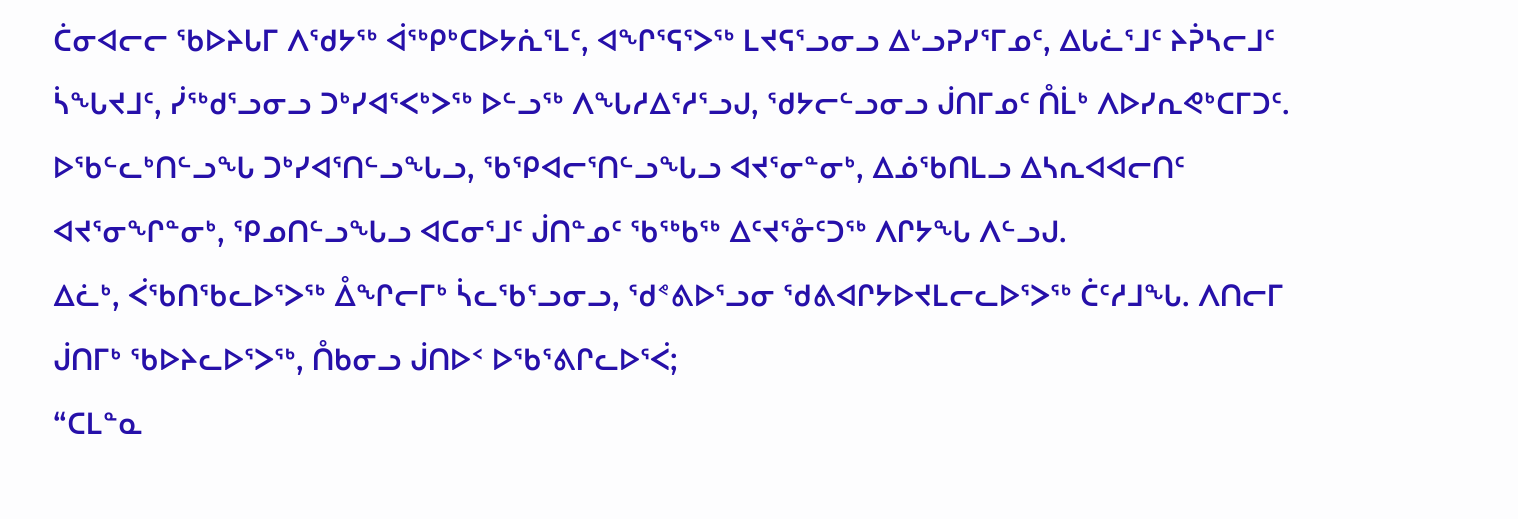ᑖᓂᐊᓕᓕ ᖃᐅᔨᒐᒥ ᐱᖁᔭᖅ ᐋᖅᑭᒃᑕᐅᔭᕇᕐᒪᑦ, ᐊᖏᕐᕋᕐᐳᖅ ᒪᔪᕋᕐᓗᓂᓗ ᐃᒡᓗᕈᓯᕐᒥᓄᑦ, ᐃᒐᓛᕐᒧᑦ ᔨᕉᓴᓕᒧᑦ ᓵᖓᔪᒧᑦ, ᓰᖅᑯᕐᓗᓂᓗ ᑐᒃᓯᐊᕐᐸᒃᐳᖅ ᐅᓪᓗᖅ ᐱᖓᓱᐃᕐᓱᕐᓗᒍ, ᖁᔭᓕᓪᓗᓂᓗ ᒎᑎᒥᓄᑦ ᑍᒫᒃ ᐱᐅᓯᕆᕙᒃᑕᒥᑐᑦ.
ᐅᖃᓪᓚᒃᑎᓪᓗᖓ ᑐᒃᓯᐊᕐᑎᓪᓗᖓᓗ, ᖃᕿᐊᓕᕐᑎᓪᓗᖓᓗ ᐊᔪᕐᓂᓐᓂᒃ, ᐃᓅᖃᑎᒪᓗ ᐃᓴᕆᐊᐊᓕᑎᑦ ᐊᔪᕐᓂᖏᓐᓂᒃ, ᕿᓄᑎᓪᓗᖓᓗ ᐊᑕᓂᕐᒧᑦ ᒎᑎᓐᓄᑦ ᖃᖅᑲᖅ ᐃᑦᔪᕐᓁᑦᑐᖅ ᐱᒋᔭᖓ ᐱᓪᓗᒍ.
ᐃᓛᒃ, ᐹᖃᑎᖃᓚᐅᕐᐳᖅ ᐂᖏᓕᒥᒃ ᓵᓚᖃᕐᓗᓂᓗ, ᖁᕝᕕᐅᕐᓗᓂ ᖁᕕᐊᒋᔭᐅᔪᒪᓕᓚᐅᕐᐳᖅ ᑖᑦᓱᒧᖓ. ᐱᑎᓕᒥ ᒎᑎᒥᒃ ᖃᐅᔨᓚᐅᕐᐳᖅ, ᑍᑲᓂᓗ ᒎᑎᐅᑉ ᐅᖃᕐᕕᒋᓚᐅᕐᐹ;
“ᑕᒪᓐᓇ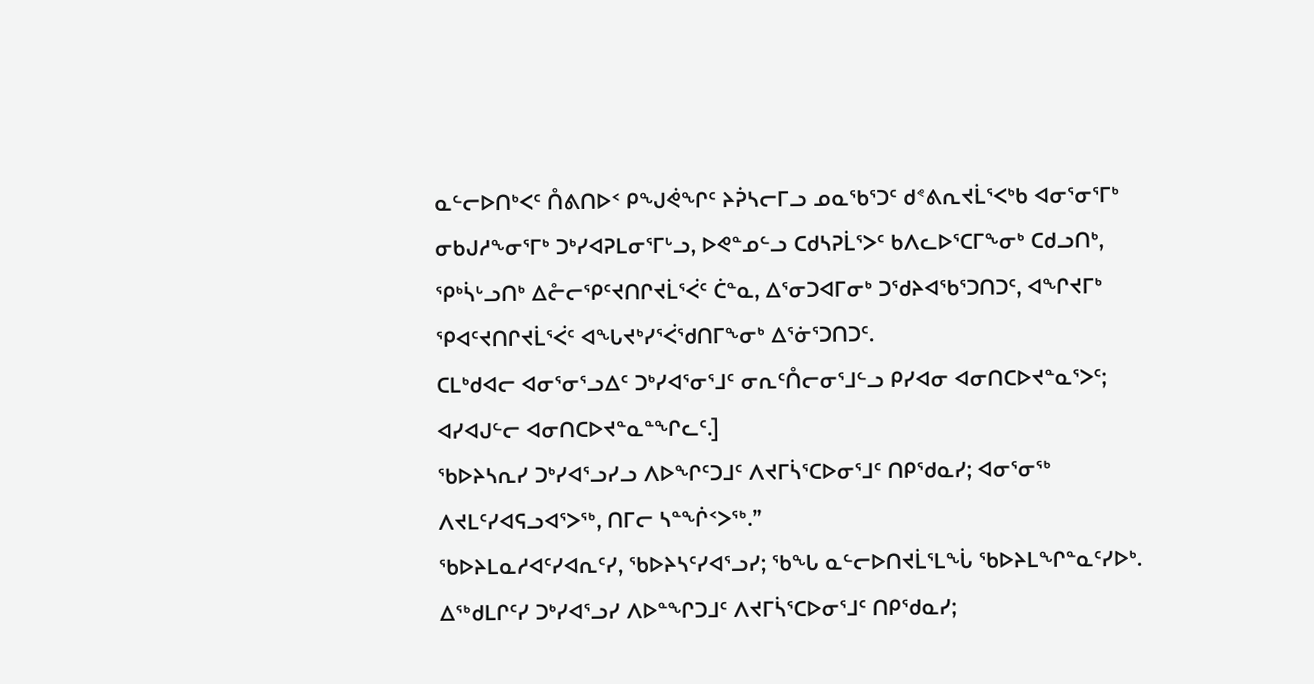ᓇᓪᓕᐅᑎᒃᐸᑦ ᑍᕕᑎᐅᑉ ᑭᖑᕚᖏᑦ ᔨᕉᓴᓕᒥᓗ ᓄᓇᖃᕐᑐᑦ ᑯᕝᕕᕆᔪᒫᕐᐸᒃᑲ ᐊᓂᕐᓂᕐᒥᒃ ᓂᑲᒍᓱᖕᓂᕐᒥᒃ ᑐᒃᓯᐊᕈᒪᓂᕐᒥᒡᓗ, ᐅᕙᓐᓄᓪᓗ ᑕᑯᓴᕈᒫᕐᐳᑦ ᑲᐱᓚᐅᕐᑕᒥᖕᓂᒃ ᑕᑯᓗᑎᒃ, ᕿᒃᓵᒡᓗᑎᒃ ᐃᓔᓕᕿᑦᔪᑎᒋᔪᒫᕐᐹᑦ ᑖᓐᓇ, ᐃᕐᓂᑐᐊᒥᓂᒃ ᑐᖁᔨᐊᖃᕐᑐᑎᑐᑦ, ᐊᖏᔪᒥᒃ ᕿᐊᑦᔪᑎᒋᔪᒫᕐᐹᑦ ᐊᖓᔪᒃᓯᕐᐹᖁᑎᒥᖕᓂᒃ ᐃᕐᓃᕐᑐᑎᑐᑦ.
ᑕᒪᒃᑯᐊᓕ ᐊᓂᕐᓂᕐᓗᐃᑦ ᑐᒃᓯᐊᕐᓂᕐᒧᑦ ᓂᕆᑦᑍᓕᓂᕐᒧᓪᓗ ᑭᓯᐊᓂ ᐊᓂᑎᑕᐅᔪᓐᓇᕐᐳᑦ; ᐊᓯᐊᒍᓪᓕ ᐊᓂᑎᑕᐅᔪᓐᓇᓐᖏᓚᑦ.]
ᖃᐅᔨᓴᕆᓯ ᑐᒃᓯᐊᕐᓗᓯᓗ ᐱᐅᖏᑦᑐᒧᑦ ᐱᔪᒥᓵᕐᑕᐅᓂᕐᒧᑦ ᑎᑭᖁᓇᓯ; ᐊᓂᕐᓂᖅ ᐱᔪᒪᑦᓯᐊᕋᓗᐊᕐᐳᖅ, ᑎᒥᓕ ᓴᓐᖐᑉᐳᖅ.”
ᖃᐅᔨᒪᓇᓱᐊᑦᓯᐊᕆᑦᓯ, ᖃᐅᔨᓴᑦᓯᐊᕐᓗᓯ; ᖃᖓ ᓇᓪᓕᐅᑎᔪᒫᕐᒪᖔ ᖃᐅᔨᒪᖕᒋᓐᓇᑦᓯᐅᒃ.
ᐃᖅᑯᒪᒋᑦᓯ ᑐᒃᓯᐊᕐᓗᓯ ᐱᐅᓐᖏᑐᒧᑦ ᐱᔪᒥᓵᕐᑕᐅᓂᕐᒧᑦ ᑎᑭᖁᓇᓯ;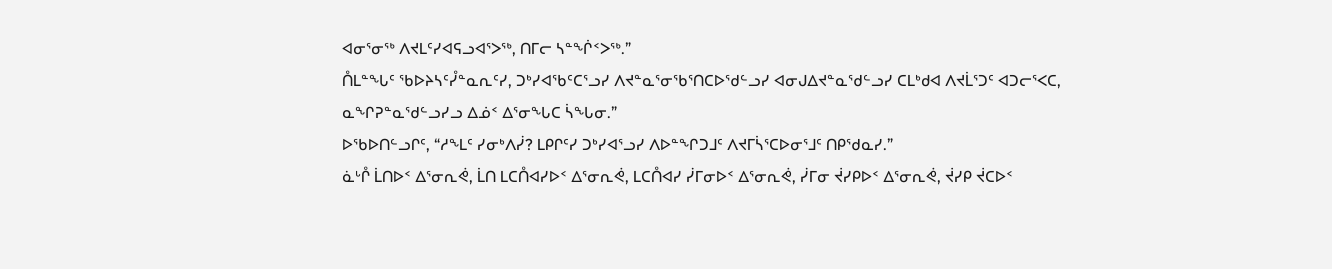ᐊᓂᕐᓂᖅ ᐱᔪᒪᑦᓯᐊᕋᓗᐊᕐᐳᖅ, ᑎᒥᓕ ᓴᓐᖐᑉᐳᖅ.”
ᑍᒪᓐᖓᑦ ᖃᐅᔨᓴᑦᓮᓐᓇᕆᑦᓯ, ᑐᒃᓯᐊᖃᑦᑕᕐᓗᓯ ᐱᔪᓐᓇᕐᓂᖃᕐᑎᑕᐅᖁᓪᓗᓯ ᐊᓂᒍᐃᔪᓐᓇᖁᓪᓗᓯ ᑕᒪᒃᑯᐊ ᐱᔪᒫᕐᑐᑦ ᐊᑐᓕᕐᐸᑕ, ᓇᖏᕈᓐᓇᖁᓪᓗᓯᓗ ᐃᓅᑉ ᐃᕐᓂᖓᑕ ᓵᖓᓂ.”
ᐅᖃᐅᑎᓪᓗᒋᑦ, “ᓱᖕᒪᑦ ᓯᓂᒃᐱᓰ? ᒪᑭᒋᑦᓯ ᑐᒃᓯᐊᕐᓗᓯ ᐱᐅᓐᖏᑐᒧᑦ ᐱᔪᒥᓵᕐᑕᐅᓂᕐᒧᑦ ᑎᑭᖁᓇᓯ.”
ᓈᒡᒊ ᒫᑎᐅᑉ ᐃᕐᓂᕆᕚ, ᒫᑎ ᒪᑕᑍᐊᓯᐅᑉ ᐃᕐᓂᕆᕚ, ᒪᑕᑍᐊᓯ ᓰᒥᓂᐅᑉ ᐃᕐᓂᕆᕚ, ᓰᒥᓂ ᔫᓯᑭᐅᑉ ᐃᕐᓂᕆᕚ, ᔫᓯᑭ ᔫᑕᐅᑉ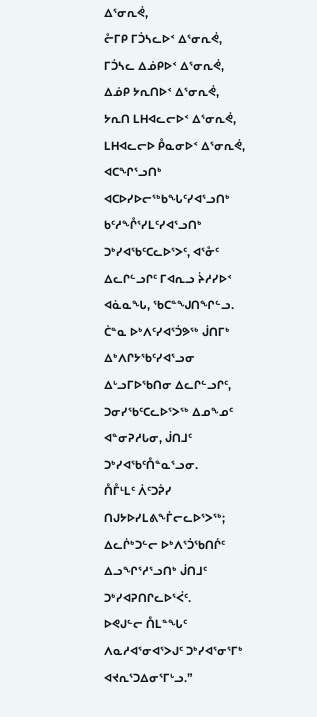ᐃᕐᓂᕆᕚ,
ᓔᒥᑭ ᒥᑑᓴᓚᐅᑉ ᐃᕐᓂᕆᕚ, ᒥᑑᓴᓚ ᐃᓅᑭᐅᑉ ᐃᕐᓂᕆᕚ, ᐃᓅᑭ ᔭᕆᑎᐅᑉ ᐃᕐᓂᕆᕚ, ᔭᕆᑎ ᒪᕼᐊᓚᓕᐅᑉ ᐃᕐᓂᕆᕚ, ᒪᕼᐊᓚᓕᐅ ᑬᓇᓂᐅᑉ ᐃᕐᓂᕆᕚ,
ᐊᑕᖏᕐᓗᑎᒃ ᐊᑕᐅᓯᐅᓕᖅᑲᖓᑦᓯᐊᕐᓗᑎᒃ ᑲᑦᓱᖕᒊᕐᓯᒪᑦᓯᐊᕐᓗᑎᒃ ᑐᒃᓯᐊᖃᑦᑕᓚᐅᕐᐳᑦ, ᐊᕐᓁᑦ ᐃᓚᒋᓪᓗᒋᑦ ᒥᐊᕆᓗ ᔩᓱᓯᐅᑉ ᐊᓈᓇᖓ, ᖃᑕᓐᖑᑎᖏᓪᓗ.
ᑖᓐᓇ ᐅᒃᐱᑦᓯᐊᕐᑑᕗᖅ ᒎᑎᒥᒃ ᐃᒃᐱᒋᔭᖃᑦᓯᐊᕐᓗᓂ ᐃᒡᓗᒥᐅᖃᑎᓂ ᐃᓚᒋᓪᓗᒋᑦ, ᑐᓂᓯᖃᑦᑕᓚᐅᕐᐳᖅ ᐃᓄᖕᓄᑦ ᐊᓐᓂᕈᓱᒐᓂ, ᒎᑎᒧᑦ ᑐᒃᓯᐊᖃᑦᑍᓐᓇᕐᓗᓂ.
ᑍᒤᒻᒪᑦ ᐲᑦᑐᕉᓯ ᑎᒍᔭᐅᓯᒪᕕᖕᒦᓕᓚᐅᕐᐳᖅ; ᐃᓚᒌᒃᑐᓪᓕ ᐅᒃᐱᕐᑑᖃᑎᒌᑦ ᐃᓗᖏᕐᓱᕐᓗᑎᒃ ᒎᑎᒧᑦ ᑐᒃᓯᐊᕈᑎᒋᓚᐅᕐᐹᑦ.
ᐅᕙᒍᓪᓕ ᑍᒪᓐᖓᑦ ᐱᓇᓱᐊᕐᓂᐊᕐᐳᒍᑦ ᑐᒃᓯᐊᕐᓂᕐᒥᒃ ᐊᔪᕆᕐᑐᐃᓂᕐᒥᒡᓗ.”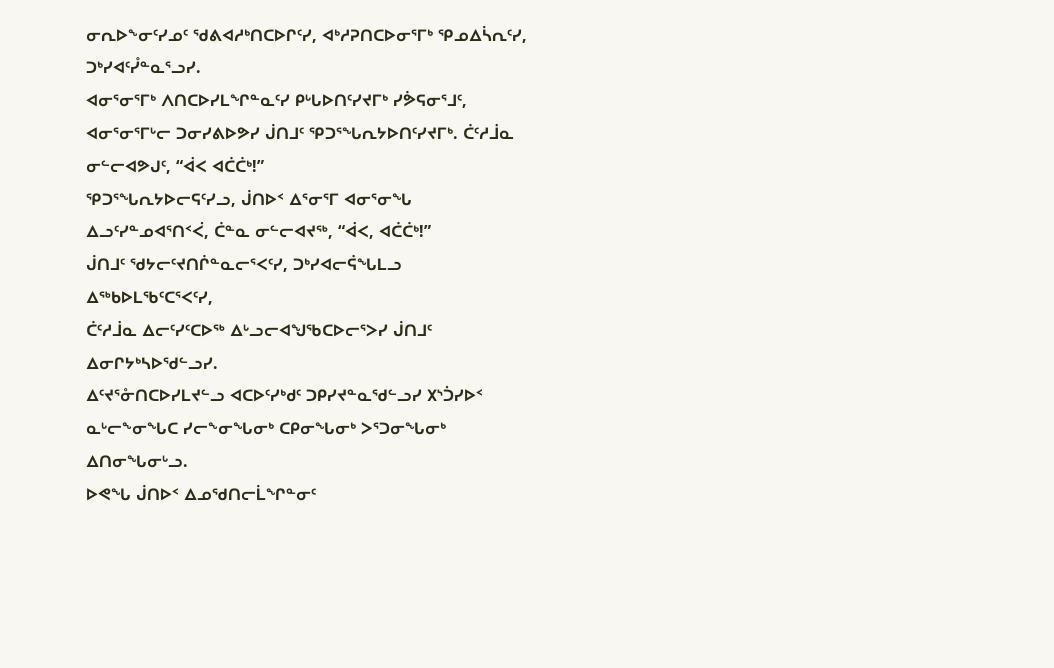ᓂᕆᐅᖕᓂᑦᓯᓄᑦ ᖁᕕᐊᓱᒃᑎᑕᐅᒋᑦᓯ, ᐊᒃᓱᕈᑎᑕᐅᓂᕐᒥᒃ ᕿᓄᐃᓵᕆᑦᓯ, ᑐᒃᓯᐊᑦᓮᓐᓇᕐᓗᓯ.
ᐊᓂᕐᓂᕐᒥᒃ ᐱᑎᑕᐅᓯᒪᖏᓐᓇᑦᓯ ᑭᒡᒐᐅᑎᑦᓯᔪᒥᒃ ᓯᕘᕋᓂᕐᒧᑦ, ᐊᓂᕐᓂᕐᒥᒡᓕ ᑐᓂᓯᕕᐅᕗᓯ ᒎᑎᒧᑦ ᕿᑐᕐᖓᕆᔭᐅᑎᑦᓯᔪᒥᒃ. ᑖᑦᓱᒨᓇ ᓂᓪᓕᐊᕗᒍᑦ, “ᐋᐸ ᐊᑖᑖᒃ!”
ᕿᑐᕐᖓᕆᔭᐅᓕᕋᑦᓯᓗ, ᒎᑎᐅᑉ ᐃᕐᓂᕐᒥ ᐊᓂᕐᓂᖓ ᐃᓗᑦᓯᓐᓄᐊᕐᑎᑉᐹ, ᑖᓐᓇ ᓂᓪᓕᐊᔪᖅ, “ᐋᐸ, ᐊᑖᑖᒃ!”
ᒎᑎᒧᑦ ᖁᔭᓕᑦᔪᑎᒌᓐᓇᓕᕐᐸᑦᓯ, ᑐᒃᓯᐊᓕᕌᖓᒪᓗ ᐃᖅᑲᐅᒪᖃᑦᑕᕐᐸᑦᓯ,
ᑖᑦᓱᒨᓇ ᐃᓕᑦᓯᑦᑕᐅᖅ ᐃᒡᓗᓕᐊᖑᖃᑕᐅᓕᕐᐳᓯ ᒎᑎᒧᑦ ᐃᓂᒋᔭᒃᓴᐅᖁᓪᓗᓯ.
ᐃᑦᔪᕐᓁᑎᑕᐅᓯᒪᔪᓪᓗ ᐊᑕᐅᑦᓯᒃᑯᑦ ᑐᑭᓯᔪᓐᓇᖁᓪᓗᓯ ᙭ᔅᑑᓯᐅᑉ ᓇᒡᓕᖕᓂᖓᑕ ᓯᓕᖕᓂᖓᓂᒃ ᑕᑭᓂᖓᓂᒃ ᐳᕐᑐᓂᖓᓂᒃ ᐃᑎᓂᖓᓂᒡᓗ.
ᐅᕙᖓ ᒎᑎᐅᑉ ᐃᓄᖁᑎᓕᒫᖏᓐᓂᑦ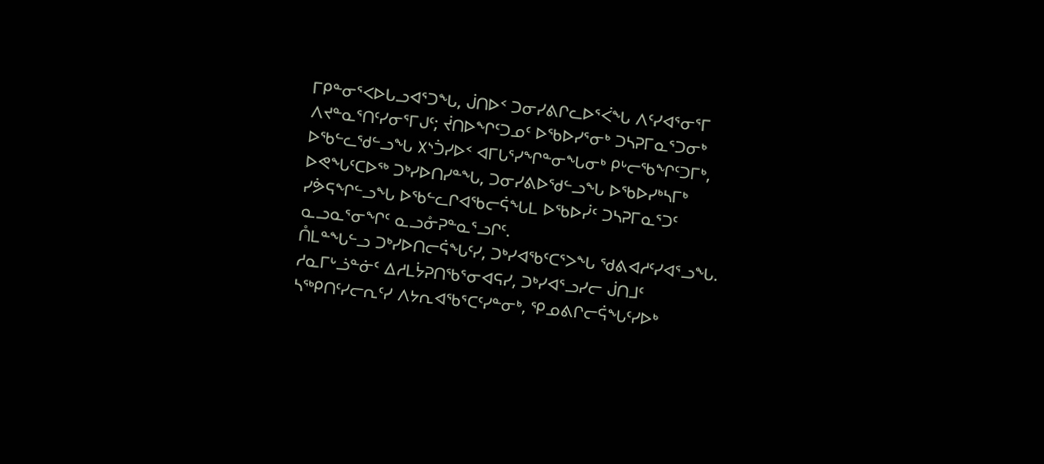ᒥᑭᓐᓂᕐᐸᐅᒐᓗᐊᕐᑐᖓ, ᒎᑎᐅᑉ ᑐᓂᓯᕕᒋᓚᐅᕐᐹᖓ ᐱᑦᓯᐊᕐᓂᕐᒥ ᐱᔪᓐᓇᕐᑎᑦᓯᓂᕐᒥᒍᑦ; ᔫᑎᐅᖏᑦᑐᓄᑦ ᐅᖃᐅᓯᕐᓂᒃ ᑐᓴᕈᒥᓇᕐᑐᓂᒃ ᐅᖃᓪᓚᖁᓪᓗᖓ ᙭ᔅᑑᓯᐅᑉ ᐊᒥᒐᕐᓯᖏᓐᓂᖓᓂᒃ ᑭᒡᓕᖃᖏᑦᑐᒥᒃ,
ᐅᕙᖓᑦᑕᐅᖅ ᑐᒃᓯᐅᑎᓯᓐᖓ, ᑐᓂᓯᕕᐅᖁᓪᓗᖓ ᐅᖃᐅᓯᒃᓴᒥᒃ ᓯᕘᕋᖏᓪᓗᖓ ᐅᖃᓪᓚᒋᐊᖃᓕᕌᖓᒪ ᐅᖃᐅᓰᑦ ᑐᓴᕈᒥᓇᕐᑐᑦ ᓇᓗᓇᕐᓂᖏᑦ ᓇᓗᓁᕈᓐᓇᕐᓗᒋᑦ.
ᑍᒪᓐᖓᓪᓗ ᑐᒃᓯᐅᑎᓕᕌᖓᑦᓯ, ᑐᒃᓯᐊᖃᑦᑕᕐᐳᖓ ᖁᕕᐊᓱᑦᓯᐊᕐᓗᖓ.
ᓱᓇᒥᒡᓘᓐᓃᑦ ᐃᓱᒪᔮᕈᑎᖃᕐᓂᐊᕋᓯ, ᑐᒃᓯᐊᕐᓗᓯᓕ ᒎᑎᒧᑦ ᓴᖅᑭᑎᑦᓯᓕᕆᑦᓯ ᐱᔭᕆᐊᖃᕐᑕᑦᓯᓐᓂᒃ, ᕿᓄᕕᒋᓕᕌᖓᑦᓯᐅᒃ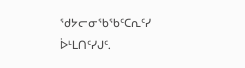ᖁᔭᓕᓂᖃᖃᑦᑕᕆᑦᓯ ᐆᒻᒪᑎᑦᓯᒍᑦ.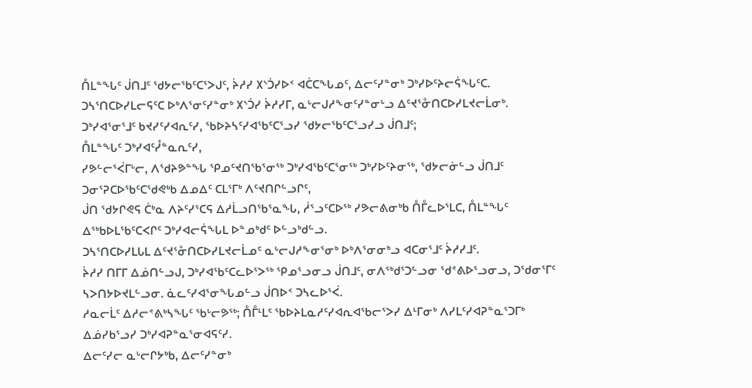ᑍᒪᓐᖓᑦ ᒎᑎᒧᑦ ᖁᔭᓕᖃᑦᑕᕐᐳᒍᑦ, ᔩᓱᓯ ᙭ᔅᑑᓯᐅᑉ ᐊᑖᑕᖓᓄᑦ, ᐃᓕᑦᓯᓐᓂᒃ ᑐᒃᓯᐅᑦᔨᓕᕌᖓᑦᑕ.
ᑐᓴᕐᑎᑕᐅᓯᒪᓕᕋᑦᑕ ᐅᒃᐱᕐᓂᑦᓯᓐᓂᒃ ᙭ᔅᑑᓯ ᔩᓱᓯᒥ, ᓇᒡᓕᒍᓱᖕᓂᑦᓯᓐᓂᒡᓗ ᐃᑦᔪᕐᓁᑎᑕᐅᓯᒪᔪᓕᒫᓂᒃ.
ᑐᒃᓯᐊᕐᓂᕐᒧᑦ ᑲᔪᓯᑦᓯᐊᕆᑦᓯ, ᖃᐅᔨᓴᑦᓯᐊᖃᑦᑕᕐᓗᓯ ᖁᔭᓕᖃᑦᑕᕐᓗᓯᓗ ᒎᑎᒧᑦ;
ᑍᒪᓐᖓᑦ ᑐᒃᓯᐊᑦᓮᓐᓇᕆᑦᓯ,
ᓯᕗᓪᓕᕐᐹᒥᒡᓕ, ᐱᖁᔨᕗᓐᖓ ᕿᓄᑦᔪᑎᖃᕐᓂᖅ ᑐᒃᓯᐊᖃᑦᑕᕐᓂᖅ ᑐᒃᓯᐅᑦᔨᓂᖅ, ᖁᔭᓕᓃᓪᓗ ᒎᑎᒧᑦ ᑐᓂᕐᕈᑕᐅᖃᑦᑕᖁᕙᒃᑲ ᐃᓄᐃᑦ ᑕᒪᕐᒥᒃ ᐱᑦᔪᑎᒋᓪᓗᒋᑦ,
ᒎᑎ ᖁᔭᒋᕙᕋ ᑖᒃᓇ ᐱᔨᑦᓯᕐᑕᕋ ᐃᓱᒫᓗᑎᖃᕐᓇᖓ, ᓲᕐᓗᑦᑕᐅᖅ ᓯᕗᓕᕕᓂᒃᑲ ᑍᒤᓚᐅᕐᒪᑕ, ᑍᒪᓐᖓᑦ ᐃᖅᑲᐅᒪᖃᑦᑕᐸᒋᑦ ᑐᒃᓯᐊᓕᕌᖓᒪ ᐅᓐᓄᒃᑯᑦ ᐅᓪᓗᒃᑯᓪᓗ.
ᑐᓴᕐᑎᑕᐅᓯᒪᒐᒪ ᐃᑦᔪᕐᓁᑎᑕᐅᓯᒪᔪᓕᒫᓄᑦ ᓇᒡᓕᒍᓱᖕᓂᕐᓂᒃ ᐅᒃᐱᕐᓂᓂᒃᓗ ᐊᑕᓂᕐᒧᑦ ᔩᓱᓯᒧᑦ.
ᔩᓱᓯ ᑎᒥᒥ ᐃᓅᑎᓪᓗᒍ, ᑐᒃᓯᐊᖃᑦᑕᓚᐅᕐᐳᖅ ᕿᓄᕐᓗᓂᓗ ᒎᑎᒧᑦ, ᓂᐱᖅᑯᕐᑐᓪᓗᓂ ᖁᕝᕕᐅᕐᓗᓂᓗ, ᑐᖁᓂᕐᒥᑦ ᓴᐳᑎᔭᐅᔪᒪᓪᓗᓂ. ᓈᓚᑦᓯᐊᕐᓂᖓᓄᓪᓗ ᒎᑎᐅᑉ ᑐᓴᓚᐅᕐᐹ.
ᓱᓇᓕᒫᑦ ᐃᓱᓕᕝᕕᒃᓴᖓᑦ ᖃᒡᓕᕗᖅ; ᑍᒤᒻᒪᑦ ᖃᐅᔨᒪᓇᓱᑦᓯᐊᕆᐊᖃᓕᕐᐳᓯ ᐃᒻᒥᓂᒃ ᐱᓯᒪᑦᓯᐊᕈᓐᓇᕐᑐᒥᒃ ᐃᓅᓯᑲᕐᓗᓯ ᑐᒃᓯᐊᕈᓐᓇᕐᓂᐊᕋᑦᓯ.
ᐃᓕᑦᓯᓕ ᓇᒡᓕᒋᔭᒃᑲ, ᐃᓕᑦᓯᓐᓂᒃ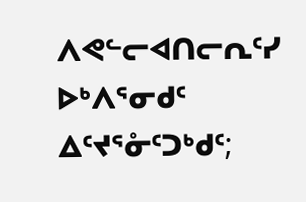ᐱᕙᓪᓕᐊᑎᓕᕆᑦᓯ ᐅᒃᐱᕐᓂᑯᑦ ᐃᑦᔪᕐᓁᑦᑐᒃᑯᑦ;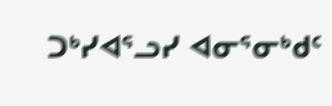ᑐᒃᓯᐊᕐᓗᓯ ᐊᓂᕐᓂᒃᑯᑦ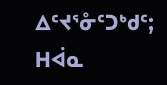ᐃᑦᔪᕐᓁᑦᑐᒃᑯᑦ;
ᕼᐋᓇ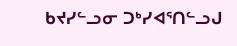ᑲᔪᓯᓪᓗᓂ ᑐᒃᓯᐊᕐᑎᓪᓗᒍ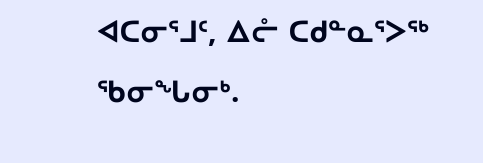ᐊᑕᓂᕐᒧᑦ, ᐃᓔ ᑕᑯᓐᓇᕐᐳᖅ ᖃᓂᖓᓂᒃ.